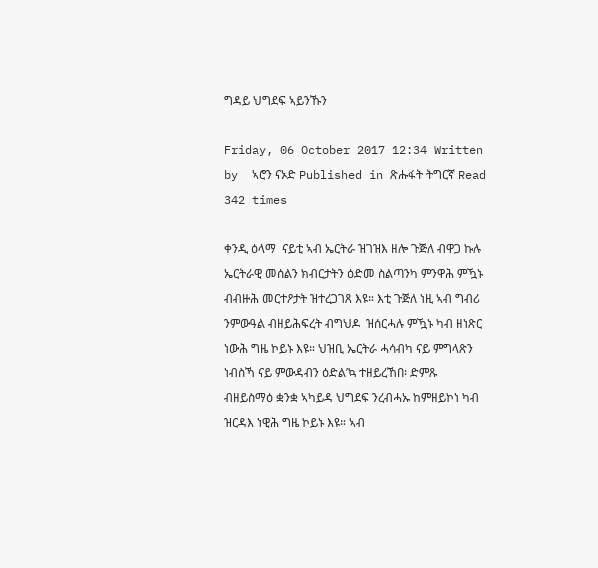ግዳይ ህግደፍ ኣይንኹን

Friday, 06 October 2017 12:34 Written by  ኣሮን ናኦድ Published in ጽሑፋት ትግርኛ Read 342 times

ቀንዲ ዕላማ  ናይቲ ኣብ ኤርትራ ዝገዝእ ዘሎ ጉጅለ ብዋጋ ኩሉ ኤርትራዊ መሰልን ክብርታትን ዕድመ ስልጣንካ ምንዋሕ ምዃኑ ብብዙሕ መርተዖታት ዝተረጋገጸ እዩ። እቲ ጉጅለ ነዚ ኣብ ግብሪ ንምውዓል ብዘይሕፍረት ብግህዶ  ዝሰርሓሉ ምዃኑ ካብ ዘነጽር ነውሕ ግዜ ኮይኑ እዩ። ህዝቢ ኤርትራ ሓሳብካ ናይ ምግላጽን ነብስኻ ናይ ምውዳብን ዕድል’ኳ ተዘይረኸበ፡ ድምጹ ብዘይስማዕ ቋንቋ ኣካይዳ ህግደፍ ንረብሓኡ ከምዘይኮነ ካብ ዝርዳእ ነዊሕ ግዜ ኮይኑ እዩ። ኣብ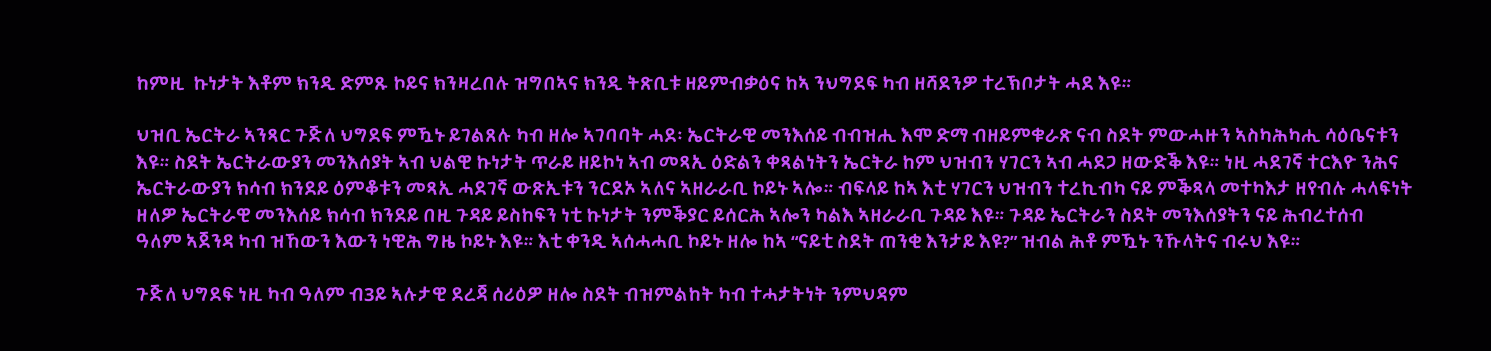ከምዚ  ኩነታት እቶም ክንዲ ድምጹ ኮይና ክንዛረበሉ ዝግበኣና ክንዲ ትጽቢቱ ዘይምብቃዕና ከኣ ንህግደፍ ካብ ዘሻደንዎ ተረኽቦታት ሓደ እዩ።

ህዝቢ ኤርትራ ኣንጻር ጉጅለ ህግደፍ ምዃኑ ይገልጸሉ ካብ ዘሎ ኣገባባት ሓደ፡ ኤርትራዊ መንእሰይ ብብዝሒ እሞ ድማ ብዘይምቁራጽ ናብ ስደት ምውሓዙን ኣስካሕካሒ ሳዕቤናቱን እዩ። ስደት ኤርትራውያን መንእሰያት ኣብ ህልዊ ኩነታት ጥራይ ዘይኮነ ኣብ መጻኢ ዕድልን ቀጻልነትን ኤርትራ ከም ህዝብን ሃገርን ኣብ ሓደጋ ዘውድቕ እዩ። ነዚ ሓደገኛ ተርእዮ ንሕና ኤርትራውያን ክሳብ ክንደይ ዕምቆቱን መጻኢ ሓደገኛ ውጽኢቱን ንርደኦ ኣለና ኣዘራራቢ ኮይኑ ኣሎ። ብፍላይ ከኣ እቲ ሃገርን ህዝብን ተረኪብካ ናይ ምቕጻላ መተካእታ ዘየብሉ ሓላፍነት ዘለዎ ኤርትራዊ መንእሰይ ክሳብ ክንደይ በዚ ጉዳይ ይስከፍን ነቲ ኩነታት ንምቕያር ይሰርሕ ኣሎን ካልእ ኣዘራራቢ ጉዳይ እዩ። ጉዳይ ኤርትራን ስደት መንእሰያትን ናይ ሕብረተሰብ ዓለም ኣጀንዳ ካብ ዝኸውን እውን ነዊሕ ግዜ ኮይኑ እዩ። እቲ ቀንዲ ኣሰሓሓቢ ኮይኑ ዘሎ ከኣ “ናይቲ ስደት ጠንቂ እንታይ እዩ?” ዝብል ሕቶ ምዃኑ ንኹላትና ብሩህ እዩ።

ጉጅለ ህግደፍ ነዚ ካብ ዓለም ብ3ይ ኣሉታዊ ደረጃ ሰሪዕዎ ዘሎ ስደት ብዝምልከት ካብ ተሓታትነት ንምህዳም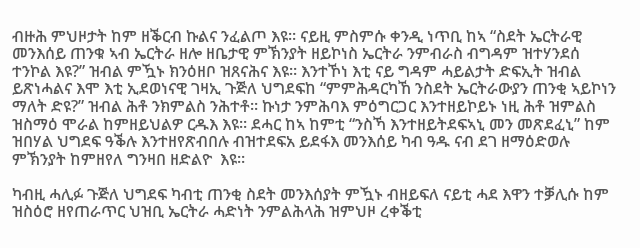ብዙሕ ምህዞታት ከም ዘቕርብ ኩልና ንፈልጦ እዩ። ናይዚ ምስምሱ ቀንዲ ነጥቢ ከኣ “ስደት ኤርትራዊ መንእሰይ ጠንቁ ኣብ ኤርትራ ዘሎ ዘቤታዊ ምኽንያት ዘይኮነስ ኤርትራ ንምብራስ ብግዳም ዝተሃንደሰ ተንኮል እዩ?” ዝብል ምዃኑ ክንዕዘቦ ዝጸናሕና እዩ። እንተኾነ እቲ ናይ ግዳም ሓይልታት ድፍኢት ዝብል ይጽነሓልና እሞ እቲ ኢደወነናዊ ገዛኢ ጉጅለ ህግደፍከ “ምምሕዳርካኸ ንስደት ኤርትራውያን ጠንቂ ኣይኮነን ማለት ድዩ?” ዝብል ሕቶ ንክምልስ ንሕተቶ። ኩነታ ንምሕባእ ምዕግርጋር እንተዘይኮይኑ ነዚ ሕቶ ዝምልስ ዝስማዕ ሞራል ከምዘይህልዎ ርዱእ እዩ። ደሓር ከኣ ከምቲ “ንስኻ እንተዘይትደፍኣኒ መን መጽደፈኒ” ከም ዝበሃል ህግደፍ ዓቕሉ እንተዘየጽብበሉ ብዝተደፍአ ይደፋእ መንእሰይ ካብ ዓዱ ናብ ደገ ዘማዕድወሉ ምኽንያት ከምዘየለ ግንዛበ ዘድልዮ  እዩ።

ካብዚ ሓሊፉ ጉጅለ ህግደፍ ካብቲ ጠንቂ ስደት መንእሰያት ምዃኑ ብዘይፍለ ናይቲ ሓደ እዋን ተቓሊሱ ከም ዝስዕሮ ዘየጠራጥር ህዝቢ ኤርትራ ሓድነት ንምልሕላሕ ዝምህዞ ረቀቕቲ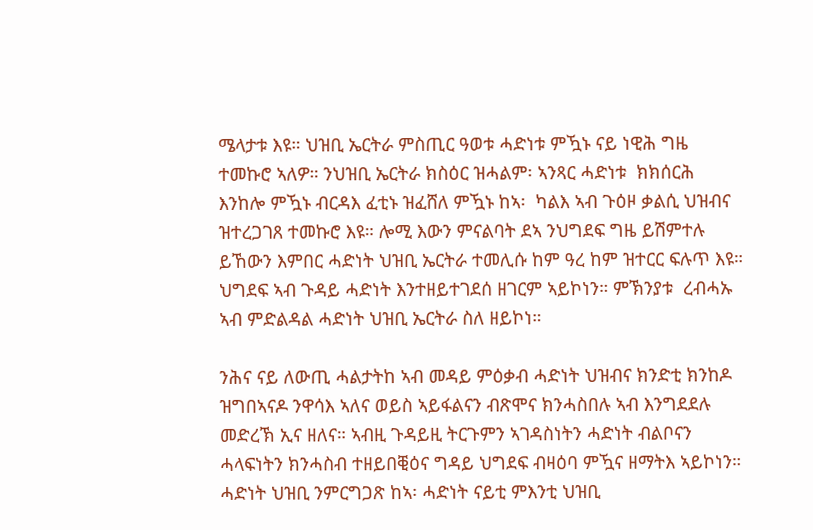ሜላታቱ እዩ። ህዝቢ ኤርትራ ምስጢር ዓወቱ ሓድነቱ ምዃኑ ናይ ነዊሕ ግዜ ተመኩሮ ኣለዎ። ንህዝቢ ኤርትራ ክስዕር ዝሓልም፡ ኣንጻር ሓድነቱ  ክክሰርሕ እንከሎ ምዃኑ ብርዳእ ፈቲኑ ዝፈሸለ ምዃኑ ከኣ፡  ካልእ ኣብ ጉዕዞ ቃልሲ ህዝብና ዝተረጋገጸ ተመኩሮ እዩ። ሎሚ እውን ምናልባት ደኣ ንህግደፍ ግዜ ይሽምተሉ ይኸውን እምበር ሓድነት ህዝቢ ኤርትራ ተመሊሱ ከም ዓረ ከም ዝተርር ፍሉጥ እዩ። ህግደፍ ኣብ ጉዳይ ሓድነት እንተዘይተገደሰ ዘገርም ኣይኮነን። ምኽንያቱ  ረብሓኡ ኣብ ምድልዳል ሓድነት ህዝቢ ኤርትራ ስለ ዘይኮነ።

ንሕና ናይ ለውጢ ሓልታትከ ኣብ መዳይ ምዕቃብ ሓድነት ህዝብና ክንድቲ ክንከዶ ዝግበኣናዶ ንዋሳእ ኣለና ወይስ ኣይፋልናን ብጽሞና ክንሓስበሉ ኣብ እንግደደሉ መድረኽ ኢና ዘለና። ኣብዚ ጉዳይዚ ትርጉምን ኣገዳስነትን ሓድነት ብልቦናን ሓላፍነትን ክንሓስብ ተዘይበቒዕና ግዳይ ህግደፍ ብዛዕባ ምዃና ዘማትእ ኣይኮነን። ሓድነት ህዝቢ ንምርግጋጽ ከኣ፡ ሓድነት ናይቲ ምእንቲ ህዝቢ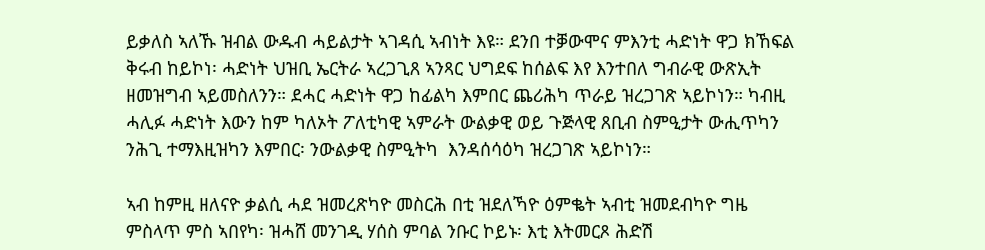ይቃለስ ኣለኹ ዝብል ውዱብ ሓይልታት ኣገዳሲ ኣብነት እዩ። ደንበ ተቓውሞና ምእንቲ ሓድነት ዋጋ ክኸፍል ቅሩብ ከይኮነ፡ ሓድነት ህዝቢ ኤርትራ ኣረጋጊጸ ኣንጻር ህግደፍ ከሰልፍ እየ እንተበለ ግብራዊ ውጽኢት ዘመዝግብ ኣይመስለንን። ደሓር ሓድነት ዋጋ ከፊልካ እምበር ጨሪሕካ ጥራይ ዝረጋገጽ ኣይኮነን። ካብዚ ሓሊፉ ሓድነት እውን ከም ካለኦት ፖለቲካዊ ኣምራት ውልቃዊ ወይ ጉጅላዊ ጸቢብ ስምዒታት ውሒጥካን ንሕጊ ተማእዚዝካን እምበር፡ ንውልቃዊ ስምዒትካ  እንዳሰሳዕካ ዝረጋገጽ ኣይኮነን።

ኣብ ከምዚ ዘለናዮ ቃልሲ ሓደ ዝመረጽካዮ መስርሕ በቲ ዝደለኻዮ ዕምቈት ኣብቲ ዝመደብካዮ ግዜ ምስላጥ ምስ ኣበየካ፡ ዝሓሸ መንገዲ ሃሰስ ምባል ንቡር ኮይኑ፡ እቲ እትመርጾ ሕድሽ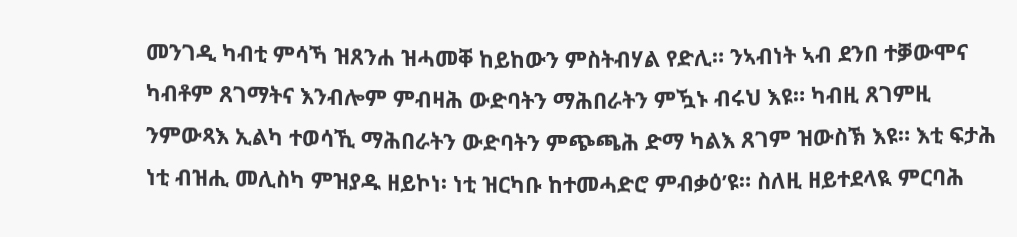መንገዲ ካብቲ ምሳኻ ዝጸንሐ ዝሓመቐ ከይከውን ምስትብሃል የድሊ። ንኣብነት ኣብ ደንበ ተቓውሞና ካብቶም ጸገማትና እንብሎም ምብዛሕ ውድባትን ማሕበራትን ምዃኑ ብሩህ እዩ። ካብዚ ጸገምዚ ንምውጻእ ኢልካ ተወሳኺ ማሕበራትን ውድባትን ምጭጫሕ ድማ ካልእ ጸገም ዝውስኽ እዩ። እቲ ፍታሕ ነቲ ብዝሒ መሊስካ ምዝያዱ ዘይኮነ፡ ነቲ ዝርካቡ ከተመሓድሮ ምብቃዕ’ዩ። ስለዚ ዘይተደላዪ ምርባሕ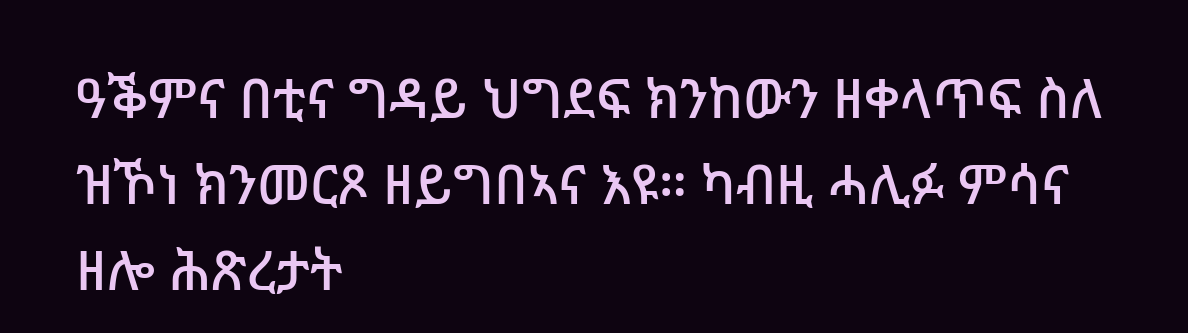ዓቕምና በቲና ግዳይ ህግደፍ ክንከውን ዘቀላጥፍ ስለ ዝኾነ ክንመርጾ ዘይግበኣና እዩ። ካብዚ ሓሊፉ ምሳና ዘሎ ሕጽረታት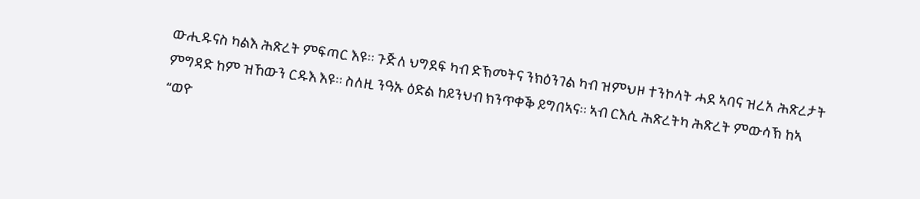ውሒዱናስ ካልእ ሕጽረት ምፍጣር እዩ። ጉጅለ ህግደፍ ካብ ድኽመትና ንክዕንገል ካብ ዝምህዞ ተንኮላት ሓደ ኣባና ዝረአ ሕጽረታት ምግዳድ ከም ዝኸውን ርዱእ እዩ። ስለዚ ንዓኡ ዕድል ከይንህብ ክንጥቀቕ ይግበኣና። ኣብ ርእሲ ሕጽረትካ ሕጽረት ምውሳኽ ከኣ “ወዮ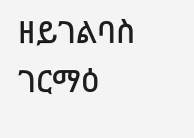ዘይገልባስ ገርማዕ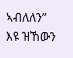ኣብለለን” እዩ ዝኸውን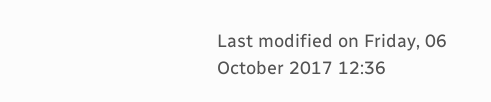Last modified on Friday, 06 October 2017 12:36